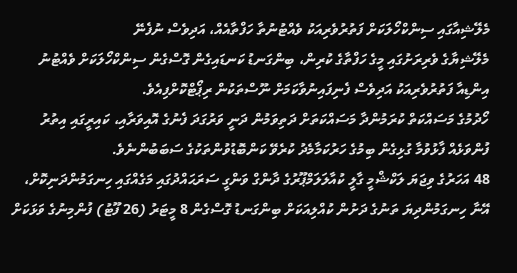މެލޭޝިއާގައި ސިންކްހޯލަކަށް ފަތުރުވެރިއަކު ވެއްޓުނުތާ ހަފްތާއެއް، އަދިވެސް ނުފެނޭ
މެލޭޝިޔާގެ ވެރިރަށުގައި މީގެ ހަފްތާގެ ކުރިން، ބިންގަނޑު ކަނޑައިގެން ގޮސްގެން ސިންކްހޯލަކަށް ވެއްޓުނު އިންޑިއާ ފަތުރުވެރިއަކު އަދިވެސް ފެނިފައިނުވާކަމަށް ނޫސްތަކުން ރިޕޯޓްކޮށްފިއެވެ.
ހޯދުމުގެ މަސައްކަތް ކުރަމުންދާ މަސައްކަތަށް ދަތިވަމުން ދަނީ ވަރުގަދަ ފެނުގެ އޮއިވަރާއި، ކައިރީގައި އިތުރު ފުންވަޅެއް ފާޅުވުމާ ގުޅިގެން ބިމުގެ ހަރުކަމާމެދު ކުރެވޭ ކަންބޮޑުވުންތަކުގެ ސަބަބުންނެވެ.
48 އަހަރުގެ ވިޖަޔަ ލަކްޝްމީ ގާލީ ކުއާލަލަމްޕޫރުގެ ދާންގް ވަންގީ ސަރަޙައްދުގައި މަގެއްގައި ހިނގަމުންދަނިކޮށް، އޭނާ ހިނގަމުންދިޔަ ތަނުގެ ދަށުން ކުއްލިއަކަށް ބިންގަނޑު ގޮސްގެން 8 މީޓަރު (26 ފޫޓު) ފުންމިނުގެ ވަޅަކަށް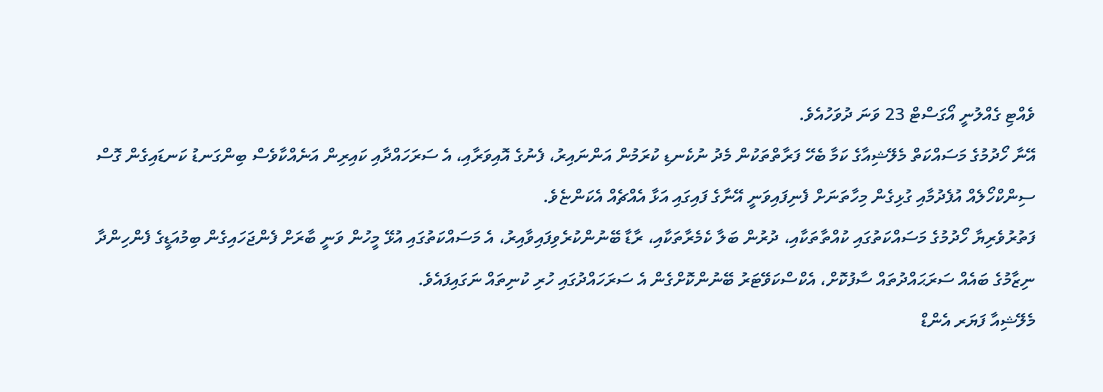ވެއްޓި ގެއްލުނީ އޯގަސްޓް 23 ވަނަ ދުވަހުއެވެ.
އޭނާ ހޯދުމުގެ މަސައްކަތް މެލޭޝިއާގެ ކަމާ ބެހޭ ފަރާތްތަކުން މެދު ނުކެނޑި ކުރަމުން އަންނައިރު، ފެނުގެ އޮއިވަރާއި، އެ ސަރަހައްދާއި ކައިރިން އަނެއްކާވެސް ބިންގަނޑު ކަނޑައިގެން ގޮސް ސިންކްހޯލެއް އުފެދުމާއި ގުޅިގެން މިހާތަނަށް ފެނިފައިވަނީ އޭނާގެ ފައިގައި އަޅާ އެއްޗެއް އެކަންޏެވެ.
ފަތުރުވެރިޔާ ހޯދުމުގެ މަސައްކަތުގައި ކުއްތާތަކާއި، ދުރުން ބަލާ ކެމެރާތަކާއި، ރާޑާ ބޭނުންކުރެވިފައިވާއިރު، އެ މަސައްކަތުގައި އުޅޭ މީހުން ވަނީ ބާރަށް ފެންޖަހައިގެން ބިމުއަޑީގެ ފެންހިންދާ ނިޒާމުގެ ބައެއް ސަރަޙައްދުތައް ސާފުކޮށް، އެކްސްކަވޭޓަރު ބޭނުންކޮށްގެން އެ ސަރަހައްދުގައި ހުރި ކުނިތައް ނަގައިފައެވެ.
މެލޭޝިއާ ފަޔަރ އެންޑް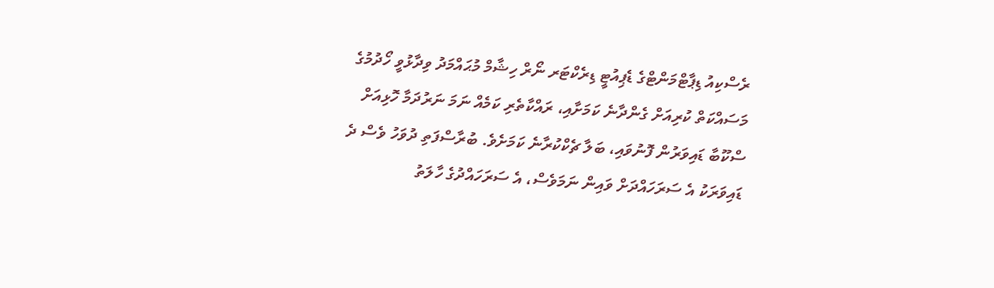ރެސްކިއު ޑިޕާޓްމަންޓްގެ ޑެޕިއުޓީ ޑިރެކްޓަރ ނޯރް ހިޝާމް މުޙައްމަދު ވިދާޅުވީ ހޯދުމުގެ މަސައްކަތް ކުރިއަށް ގެންދާނެ ކަމަށާއި، ރައްކާތެރި ކަމެއް ނަމަ ނަރުދަމާ ހޮޅިއަށް ސްކޫބާ ޑައިވަރުން ފޮނުވައި، ބަލާ ޗެކްކުރާނެ ކަމަށެވެ. ބުރާސްފަތި ދުވަހު ވެސް ދެ ޑައިވަރަކު އެ ސަރަހައްދަށް ވައިން ނަމަވެސް، އެ ސަރަހައްދުގެ ހާލަތު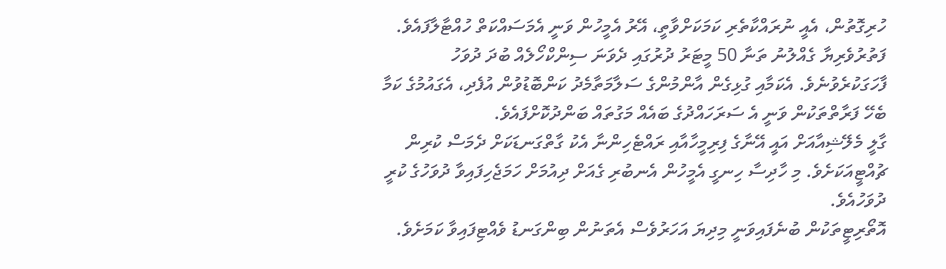ހުރިގޮތުން، އެއީ ނުރައްކާތެރި ކަމަކަށްވާތީ، އޭރު އެމީހުން ވަނީ އެމަސައްކަތް ހުއްޓާލާފައެވެ.
ފަތުރުވެރިޔާ ގެއްލުނު ތަނާ 50 މީޓަރު ދުރުގައި ދެވަނަ ސިންކްހޯލެއް ބުދަ ދުވަހު ފާހަގަކުރެވުނެވެ. އެކަމާއި ގުޅިގެން އާންމުންގެ ސަލާމަތާމެދު ކަންބޮޑުވުން އުފެދި، އެގައުމުގެ ކަމާ ބެހޭ ފަރާތްތަކުން ވަނީ އެ ސަރަހައްދުގެ ބައެއް މަގުތައް ބަންދުކޮށްފައެވެ.
ގާލީ މެލޭޝިއާއަށް އައީ އޭނާގެ ފިރިމީހާއާއި ރައްޓެހިންނާ އެކު ގާތްގަނޑަކަށް ދެމަސް ކުރިން ޗުއްޓީއަކަށެވެ. މި ހާދިސާ ހިނގީ އެމީހުން އެނބުރި ގެއަށް ދިއުމަށް ހަމަޖެހިފައިވާ ދުވަހުގެ ކުރީ ދުވަހުއެވެ.
އޮތޯރިޓީތަކުން ބުނެފައިވަނީ މިދިޔަ އަހަރުވެސް އެތަނުން ބިންގަނޑު ވެއްޓިފައިވާ ކަމަށެވެ.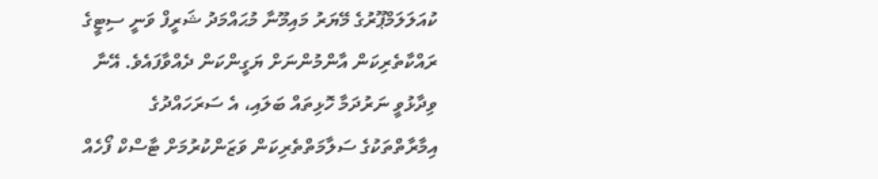ކުއަލަލަމްޕޫރުގެ މޭޔަރު މައިމޫނާ މުޙައްމަދު ޝަރީފް ވަނީ ސިޓީގެ ރައްކާތެރިކަން އާންމުންނަށް ޔަގީންކަން ދެއްވާފައެވެ. އޭނާ ވިދާޅުވީ ނަރުދަމާ ހޮޅިތައް ބަލައި، އެ ސަރަހައްދުގެ އިމާރާތްތަކުގެ ސަލާމަތްތެރިކަން ވަޒަންކުރުމަށް ޓާސްކް ފޯހެއް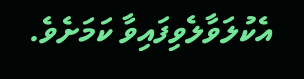އެކުލަވާލެވިފައިވާ ކަމަށެވެ.